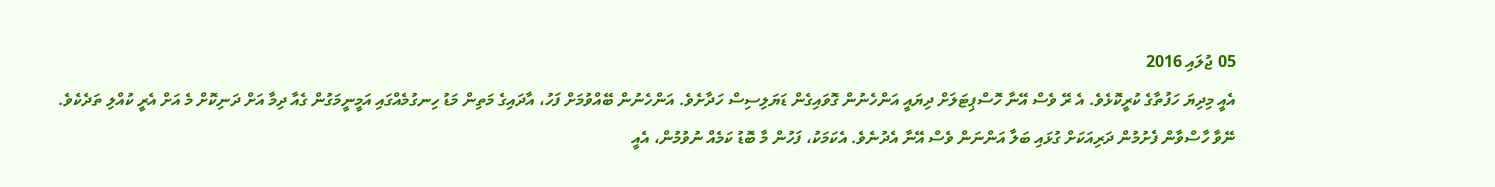05 ޖުލައި 2016
އެއީ މިދިޔަ ހަފުތާގެ ކުރީކޮޅެވެ. އެ ރޭ ވެސް އޭނާ ހޮސްޕިޓަލަށް ދިޔައީ އަންހެނުން ގޮވައިގެން ޑަޔަލިސިސް ހަދާށެވެ. އަންހެނުން ބޭއްވުމަށް ފަހު، އާދައިގެ މަތިން މަޑު ހިނގުމެއްގައި އަމީނީމަގުން ގެއާ ދިމާ އަށް ދަނިކޮށް މެ އަށް އެރީ ކުއްލި ތަދެކެވެ. ނޭވާ ހާސްވާން ފެށުމުން ދަރިއަކަށް ގުޅައި ބަލާ އަންނަން ވެސް އޭނާ އެދުނެވެ. އެކަމަކު، ފަހުން މާ ބޮޑު ކަމެއް ނުވުމުން، އެއީ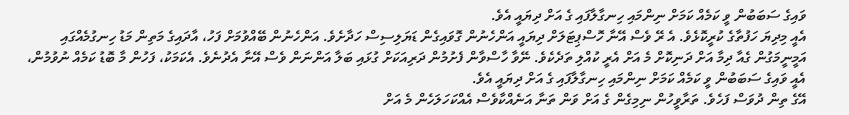ވައިގެ ސަބަބުން ވީ ކަމެއް ކަމަށް ނިންމައި ހިނގާލާފައި ގެ އަށް ދިޔައީ އެވެ.
އެއީ މިދިޔަ ހަފުތާގެ ކުރީކޮޅެވެ. އެ ރޭ ވެސް އޭނާ ހޮސްޕިޓަލަށް ދިޔައީ އަންހެނުން ގޮވައިގެން ޑަޔަލިސިސް ހަދާށެވެ. އަންހެނުން ބޭއްވުމަށް ފަހު، އާދައިގެ މަތިން މަޑު ހިނގުމެއްގައި އަމީނީމަގުން ގެއާ ދިމާ އަށް ދަނިކޮށް މެ އަށް އެރީ ކުއްލި ތަދެކެވެ. ނޭވާ ހާސްވާން ފެށުމުން ދަރިއަކަށް ގުޅައި ބަލާ އަންނަން ވެސް އޭނާ އެދުނެވެ. އެކަމަކު، ފަހުން މާ ބޮޑު ކަމެއް ނުވުމުން، އެއީ ވައިގެ ސަބަބުން ވީ ކަމެއް ކަމަށް ނިންމައި ހިނގާލާފައި ގެ އަށް ދިޔައީ އެވެ.
އޭގެ ތިން ދުވަސް ފަހެވެ. ތަރާވީހުން ނިމިގެން ގެ އަށް ވަން ތަނާ އަނެއްކާވެސް އެއްކަހަލަހެން މެ އަށް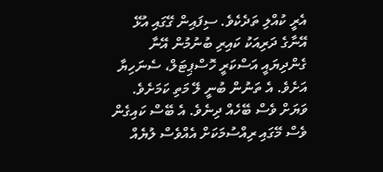އެރީ ކުއްލި ތަދެކެވެ. ސިފައިން ގޭގައި އުޅޭ އޭނާގެ ދަރިއަކު ކައިރި ބުނުމުން އޭނާ ގެންދިޔައީ އަސްކަރީ ހޮސްޕިޓަލް، ސެނަހިޔާ އަށެވެ. އެ ތަނުން ބުނީ ލޭ މަތި ކަމަށެވެ. ވަޔަށް ވެސް ބޭހެއް ދިނެވެ. އެ ބޭސް ކައިގެން ވެސް މޭގައި ރިއްސުމަކަށް އެއްވެސް ލުޔެއް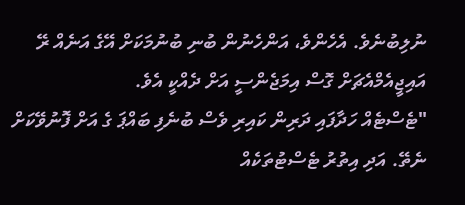ނުލިބުނެވެ. އެހެންވެ، އަންހެނުން ބުނި ބުނުމަކަށް އޭގެ އަނެއް ރޭ އައިޖީއެމްއެޗަށް ގޮސް އިމަޖެންސީ އަށް ދެއްކީ އެވެ.
"ޓެސްޓެއް ހަދާފައި ދަރިން ކައިރި ވެސް ބުނެފި ބައްޕަ ގެ އަށް ފޮނުވޭކަށް ނެތޭ. އަދި އިތުރު ޓެސްޓުތަކެއް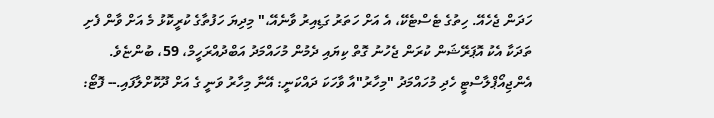ހަދަން ޖެހެއޭ. ހިތުގެ ޓެސްޓެކޭ، އެ އަށް ހަތަރު ގަޑިއިރު ވާނެއޭ،" މިދިޔަ ހަފުތާގެ ކުރީކޮޅު މެ އަށް ވާން ފެށި ތަދަކާ އެކު އޮޕަރޭޝަން ކުރަން ޖެހުނު ގޮތް ކިޔައި ދެމުން މުހައްމަދު އަބްދުއްރަހީމް، 59، ބުންޏެވެ.
އެންޖިއޯޕްލާސްޓީ ހެދި މުހައްމަދު "މިހާރު"އާ ވާހަކަ ދައްކަނީ: އޭނާ މިހާރު ވަނީ ގެ އަށް ދޫކޮށްލާފައި.-- ފޮޓޯ: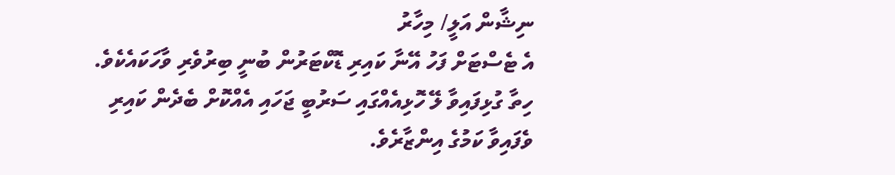ނިޝާން އަލީ/ މިހާރު
އެ ޓެސްޓަށް ފަހު އޭނާ ކައިރި ޑޮކްޓަރުން ބުނީ ބިރުވެރި ވާހަކައެކެވެ. ހިތާ ގުޅިފައިވާ ލޭ ހޮޅިއެއްގައި ސަރުބީ ޖަހައި އެއްކޮށް ބެދެން ކައިރި ވެފައިވާ ކަމުގެ އިންޒާރެވެ.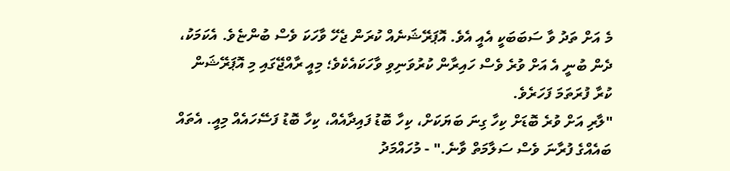މެ އަށް ތަދު ވާ ސަބަބަކީ އެއީ އެވެ. އޮޕަރޭޝަނެއް ކުރަން ޖެހޭ ވާހަކަ ވެސް ބުންޏެވެ. އެކަމަކު، ދެން ބުނީ އެ އަށް ވުރެ ވެސް ހައިރާން ކުރުވަނިވި ވާހަކައެކެވެ؛ މިއީ ރާއްޖޭގައި މި އޮޕަރޭޝަން ކުރާ ފުރަތަމަ ފަހަރެވެ.
"ލާރި އަށް ވުރެ ބޮޑަށް ކިހާ ގިނަ ބަޔަކަށް، ކިހާ ބޮޑު ފައިދާއެއް، ކިހާ ބޮޑު ފަސޭހައެއް މިއީ. އެތައް ބައެއްގެ ފުރާނަ ވެސް ސަލާމަތް ވާނެ." - މުހައްމަދު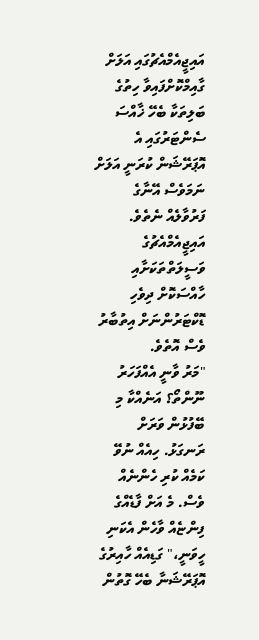އައިޖީއެމްއެޗުގައި އަލަށް ގާއިމްކޮށްފައިވާ ހިތުގެ ބަލިތަކާ ބެހޭ ޚާއްސަ ސެންޓަރުގައި އެ އޮޕަރޭޝަން ކުރަނީ އަލަށް ނަމަވެސް އޭނާގެ ފަރުވާލެއް ނެތެވެ. އައިޖީއެމްއެޗުގެ ވަސީލަތްތަކަށާއި ހާއްސަކޮށް ދިވެހި ޑޮކްޓަރުންނަށް އިތުބާރު ވެސް އޮތެވެ.
"މަރު ވާނީ އެއްފަހަރު ނޫންތޯ؟ އަނެއްކާ މި ބޭފުޅުން ވަރަށް ރަނގަޅު. ހިއެއް ނުވޭ ކަމެއް ކުރި ހެންނެއް ވެސް. މެ އަށް ފާޑެއްގެ ފިންޏެއް ވާހެން އެކަނި ހީވަނީ،" ގަޑިއެއް ހާއިރުގެ އޮޕަރޭޝަނާ ބެހޭ ގޮތުން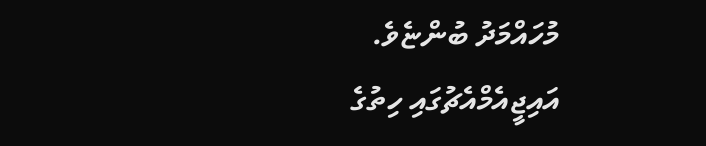މުހައްމަދު ބުންޏެވެ.
އައިޖީއެމްއެޗުގައި ހިތުގެ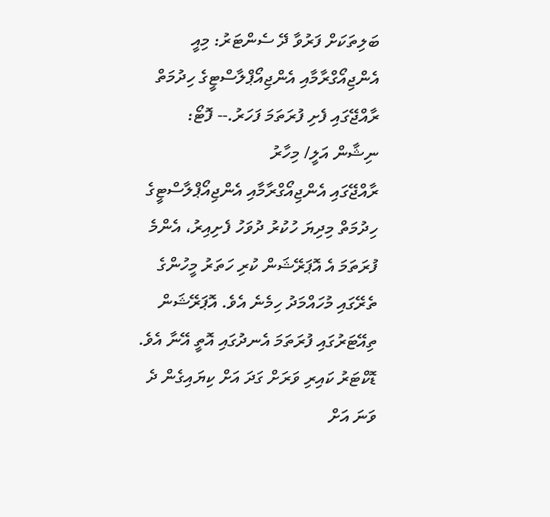ބަލިތަކަށް ފަރުވާ ދޭ ސެންޓަރު: މިއީ އެންޖިއޯގްރާމާއި އެންޖިއޯޕްލާސްޓީގެ ހިދުމަތް ރާއްޖޭގައި ފެށި ފުރަތަމަ ފަހަރު.-- ފޮޓޯ: ނިޝާން އަލީ/ މިހާރު
ރާއްޖޭގައި އެންޖިއޯގްރާމާއި އެންޖިއޯޕްލާސްޓީގެ ހިދުމަތް މިދިޔަ ހުކުރު ދުވަހު ފެށިއިރު، އެންމެ ފުރަތަމަ އެ އޮޕަރޭޝަން ކުރި ހަތަރު މީހުންގެ ތެރޭގައި މުހައްމަދު ހިމެނެ އެވެ. އޮޕަރޭޝަން ތިއޭޓަރުގައި ފުރަތަމަ އެނދުގައި އޮތީ އޭނާ އެވެ. ޑޮކްޓަރު ކައިރި ވަރަށް ގަދަ އަށް ކިޔައިގެން ދެ ވަނަ އަށް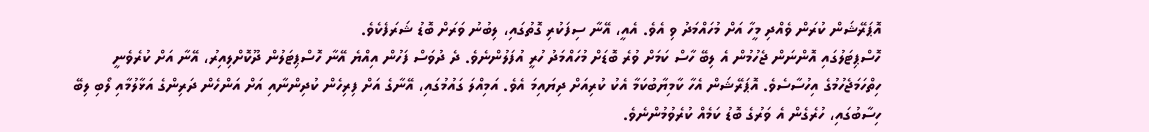އޮޕަރޭޝަން ކުރަން ވެއްދި މީހާ އަށް މުހައްމަދު ވި އެވެ. އެއީ، އޭނާ ސިފަކުރި ގޮތުގައި، ލިބުނު ވަރަށް ބޮޑު ޝަރަފެކެވެ.
ހޮސްޕިޓަލުގައި އޮންނަން ޖެހުމުން އެ ލިބޭ ހާސް ކަމަށް ވުރެ ބޮޑަށް މުހައްމަދު ހުރީ އުފަލުންނެވެ. ދެ ދުވަސް ފަހުން އިއްޔެ އޭނާ ހޮސްޕިޓަލުން ދޫކޮށްލިއިރު، އޭނާ އަށް ކުރެވެނީ ހިތްހަމަޖެހުމުގެ އިހުސާސެވެ. އޮޕަރޭޝަން އެހާ ކާމިޔާބުކަމާ އެކު ކުރިއަށް ދިޔައިމަ އެވެ. އަމިއްލަ ގައުމުގައި، އޭނާގެ އަށް ފިރިހެން ކުދިންނާއި އަށް އަންހެން ދަރިންގެ އަޅާލުމާއި ލޯބި ލިބޭ ހިސާބުގައި، ހުރެގެން އެ ވަރުގެ ބޮޑު ކަމެއް ކުރެވުމުންނެވެ.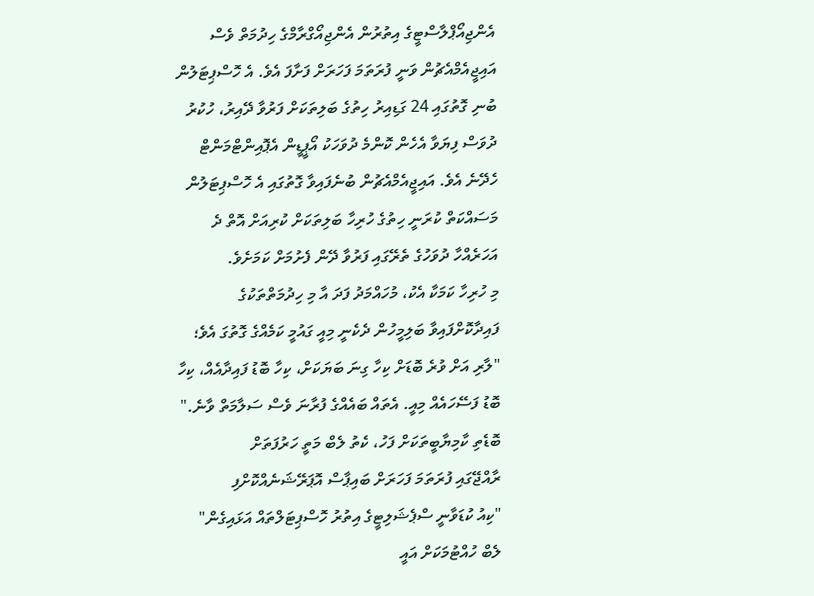އެންޖިއޯޕްލާސްޓީގެ އިތުރުން އެންޖިއޯގްރާމްގެ ހިދުމަތް ވެސް އައިޖީއެމްއެޗުން ވަނީ ފުރަތަމަ ފަހަރަށް ފަށާފަ އެވެ. އެ ހޮސްޕިޓަލުން ބުނި ގޮތުގައި 24 ގަޑިއިރު ހިތުގެ ބަލިތަކަށް ފަރުވާ ދޭއިރު، ހުކުރު ދުވަސް ފިޔަވާ އެހެން ކޮންމެ ދުވަހަކު އޯޕީޑީން އެޕޮއިންޓްމަންޓް ހެދޭނެ އެވެ. އައިޖީއެމްއެޗުން ބުނެފައިވާ ގޮތުގައި އެ ހޮސްޕިޓަލުން މަސައްކަތް ކުރަނީ ހިތުގެ ހުރިހާ ބަލިތަކަށް ކުރިއަށް އޮތް ދެ އަހަރެއްހާ ދުވަހުގެ ތެރޭގައި ފަރުވާ ދޭން ފެށުމަށް ކަމަށެވެ.
މި ހުރިހާ ކަމަކާ އެކު، މުހައްމަދު ފަދަ އާ މި ހިދުމަތްތަކުގެ ފައިދާކޮށްފައިވާ ބަލިމީހުން ދެކެނީ މިއީ ގައުމީ ކަމެއްގެ ގޮތުގަ އެވެ؛ "ލާރި އަށް ވުރެ ބޮޑަށް ކިހާ ގިނަ ބަޔަކަށް، ކިހާ ބޮޑު ފައިދާއެއް، ކިހާ ބޮޑު ފަސޭހައެއް މިއީ. އެތައް ބައެއްގެ ފުރާނަ ވެސް ސަލާމަތް ވާނެ."
ބޮޑެތި ކާމިޔާބީތަކަށް ފަހު، ކެތު ލެބް މަތީ ހަރުފަތަށް
ރާއްޖޭގައި ފުރަތަމަ ފަހަރަށް ބައިޕާސް އޮޕަރޭޝަނެއްކޮށްފި
"ކިއު ކުޑަވާނީ ސްޕެޝަލިޓީގެ އިތުރު ހޮސްޕިޓަލްތައް އަޅައިގެން"
ލެބް ހުއްޓުމަކަށް އައީ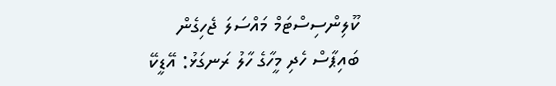ކޫލިންސިސްޓަމް މައްސަލަ ޖެހިގެން
ބައިޕާސް ހެދި މީހާގެ ހާލު ރަނގަޅު: އޭޑީކޭ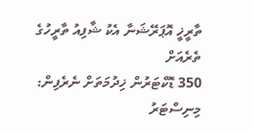ތާރީޚީ އޮޕަރޭޝަނާ އެކު ޝާފިއު ތާރީހުގެ ތެރެއަށް
350 ޑޮކްޓަރުން ޚިދުމަތަށް ނެރެފިން: މިނިސްޓަރު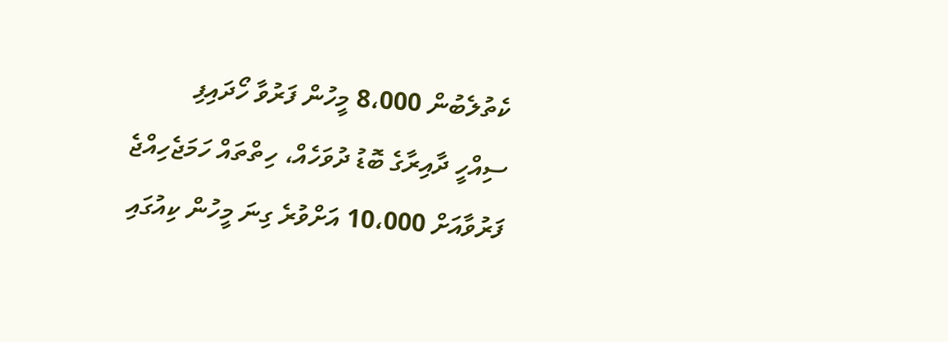ކެތުލެބުން 8،000 މީހުން ފަރުވާ ހޯދައިފި
ސިއްހީ ދާއިރާގެ ބޮޑު ދުވަހެއް، ހިތްތައް ހަމަޖެހިއްޖެ
ފަރުވާއަށް 10،000 އަށްވުރެ ގިނަ މީހުން ކިއުގައި